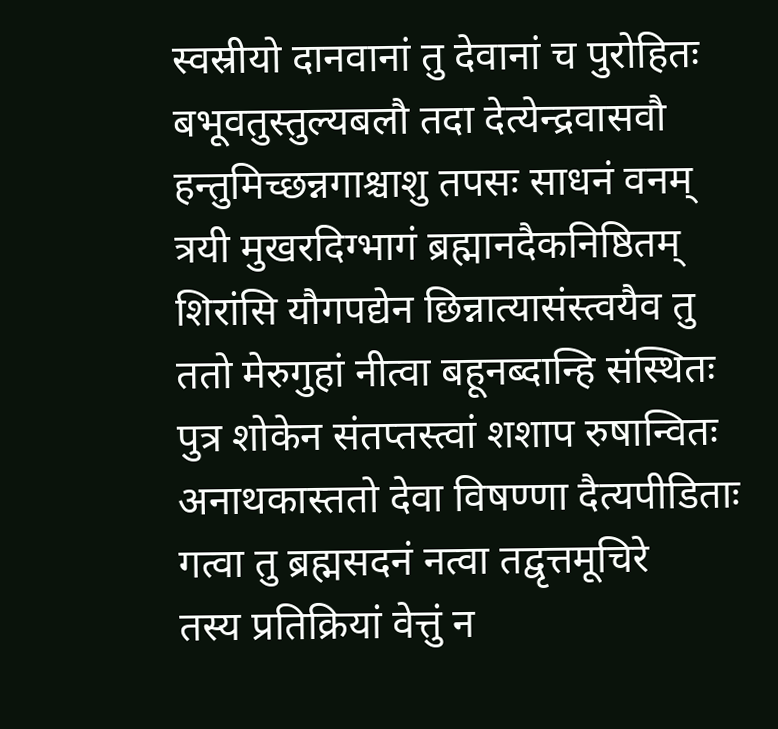स्वस्रीयो दानवानां तु देवानां च पुरोहितः
बभूवतुस्तुल्यबलौ तदा देत्येन्द्रवासवौ
हन्तुमिच्छन्नगाश्चाशु तपसः साधनं वनम्
त्रयी मुखरदिग्भागं ब्रह्मानदैकनिष्ठितम्
शिरांसि यौगपद्येन छिन्नात्यासंस्त्वयैव तु
ततो मेरुगुहां नीत्वा बहूनब्दान्हि संस्थितः
पुत्र शोकेन संतप्तस्त्वां शशाप रुषान्वितः
अनाथकास्ततो देवा विषण्णा दैत्यपीडिताः
गत्वा तु ब्रह्मसदनं नत्वा तद्वृत्तमूचिरे
तस्य प्रतिक्रियां वेत्तुं न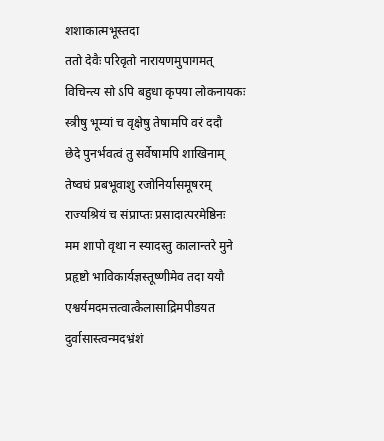शशाकात्मभूस्तदा
ततो देवैः परिवृतो नारायणमुपागमत्
विचिन्त्य सो ऽपि बहुधा कृपया लोकनायकः
स्त्रीषु भूम्यां च वृक्षेषु तेषामपि वरं ददौ
छेदे पुनर्भवत्वं तु सर्वेषामपि शाखिनाम्
तेष्वघं प्रबभूवाशु रजोनिर्यासमूषरम्
राज्यश्रियं च संप्राप्तः प्रसादात्परमेष्ठिनः
मम शापो वृथा न स्यादस्तु कालान्तरे मुने
प्रहृष्टो भाविकार्यज्ञस्तूष्णीमेव तदा ययौ
एश्वर्यमदमत्तत्वात्कैलासाद्रिमपीडयत
दुर्वासास्त्वन्मदभ्रंशं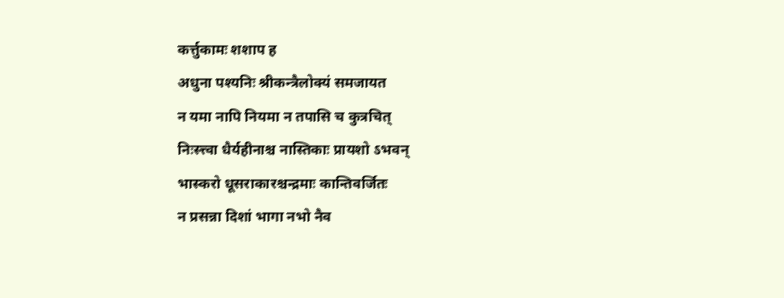कर्त्तुकामः शशाप ह
अधुना पश्यनिः श्रीकन्त्रैलोक्यं समजायत
न यमा नापि नियमा न तपासि च कुत्रचित्
निःस्त्त्वा धैर्यहीनाश्च नास्तिकाः प्रायशो ऽभवन्
भास्करो धूसराकारश्चन्द्रमाः कान्तिवर्जितः
न प्रसन्ना दिशां भागा नभो नैव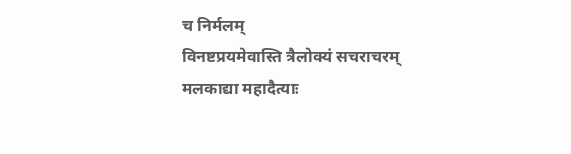च निर्मलम्
विनष्टप्रयमेवास्ति त्रैलोक्यं सचराचरम्
मलकाद्या महादैत्याः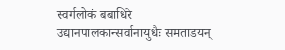स्वर्गलोकं बबाधिरे
उद्यानपालकान्सर्वानायुधैः समताडयन्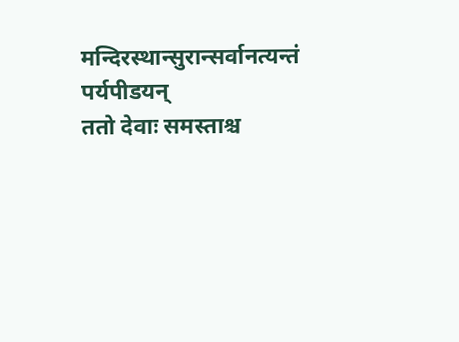मन्दिरस्थान्सुरान्सर्वानत्यन्तं पर्यपीडयन्
ततो देवाः समस्ताश्च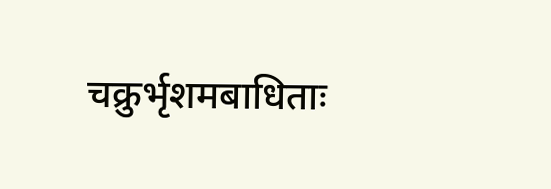चक्रुर्भृशमबाधिताः